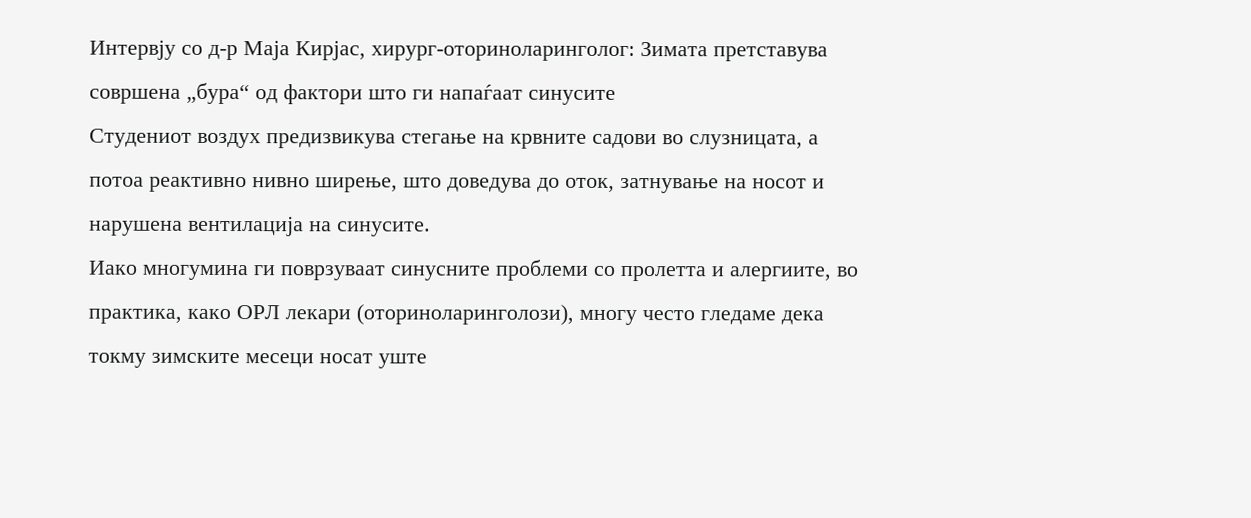Интервју со д-р Маја Кирјас, хирург-оториноларинголог: Зимата претставува совршена „бура“ од фактори што ги напаѓаат синусите
Студениот воздух предизвикува стегање на крвните садови во слузницата, а потоа реактивно нивно ширење, што доведува до оток, затнување на носот и нарушена вентилација на синусите.
Иако многумина ги поврзуваат синусните проблеми со пролетта и алергиите, во практика, како ОРЛ лекари (оториноларинголози), многу често гледаме дека токму зимските месеци носат уште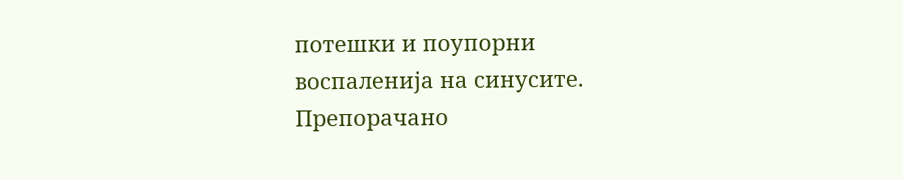потешки и поупорни воспаленија на синусите.
Препорачано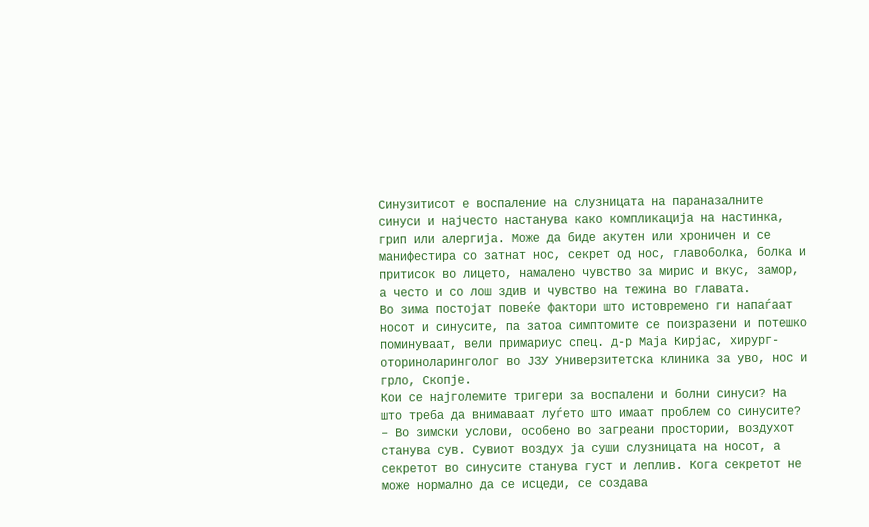Синузитисот е воспаление на слузницата на параназалните синуси и најчесто настанува како компликација на настинка, грип или алергија. Може да биде акутен или хроничен и се манифестира со затнат нос, секрет од нос, главоболка, болка и притисок во лицето, намалено чувство за мирис и вкус, замор, а често и со лош здив и чувство на тежина во главата.
Во зима постојат повеќе фактори што истовремено ги напаѓаат носот и синусите, па затоа симптомите се поизразени и потешко поминуваат, вели примариус спец. д-р Маја Кирјас, хирург-оториноларинголог во ЈЗУ Универзитетска клиника за уво, нос и грло, Скопје.
Кои се најголемите тригери за воспалени и болни синуси? На што треба да внимаваат луѓето што имаат проблем со синусите?
– Во зимски услови, особено во загреани простории, воздухот станува сув. Сувиот воздух ја суши слузницата на носот, а секретот во синусите станува густ и леплив. Кога секретот не може нормално да се исцеди, се создава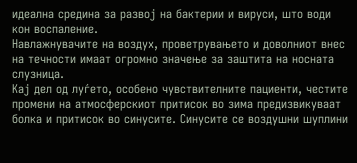идеална средина за развој на бактерии и вируси, што води кон воспаление.
Навлажнувачите на воздух, проветрувањето и доволниот внес на течности имаат огромно значење за заштита на носната слузница.
Кај дел од луѓето, особено чувствителните пациенти, честите промени на атмосферскиот притисок во зима предизвикуваат болка и притисок во синусите. Синусите се воздушни шуплини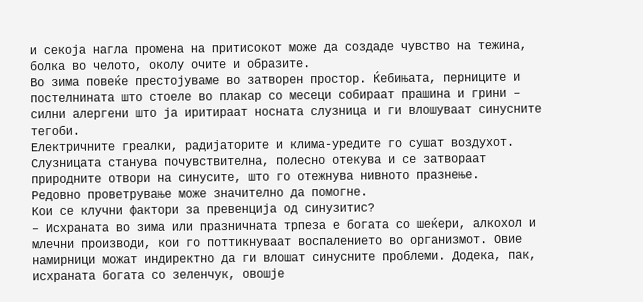и секоја нагла промена на притисокот може да создаде чувство на тежина, болка во челото, околу очите и образите.
Во зима повеќе престојуваме во затворен простор. Ќебињата, перниците и постелнината што стоеле во плакар со месеци собираат прашина и грини – силни алергени што ја иритираат носната слузница и ги влошуваат синусните тегоби.
Електричните греалки, радијаторите и клима-уредите го сушат воздухот. Слузницата станува почувствителна, полесно отекува и се затвораат природните отвори на синусите, што го отежнува нивното празнење.
Редовно проветрување може значително да помогне.
Кои се клучни фактори за превенција од синузитис?
– Исхраната во зима или празничната трпеза е богата со шеќери, алкохол и млечни производи, кои го поттикнуваат воспалението во организмот. Овие намирници можат индиректно да ги влошат синусните проблеми. Додека, пак, исхраната богата со зеленчук, овошје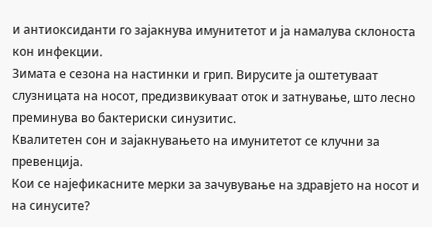и антиоксиданти го зајакнува имунитетот и ја намалува склоноста кон инфекции.
Зимата е сезона на настинки и грип. Вирусите ја оштетуваат слузницата на носот, предизвикуваат оток и затнување, што лесно преминува во бактериски синузитис.
Квалитетен сон и зајакнувањето на имунитетот се клучни за превенција.
Кои се најефикасните мерки за зачувување на здравјето на носот и на синусите?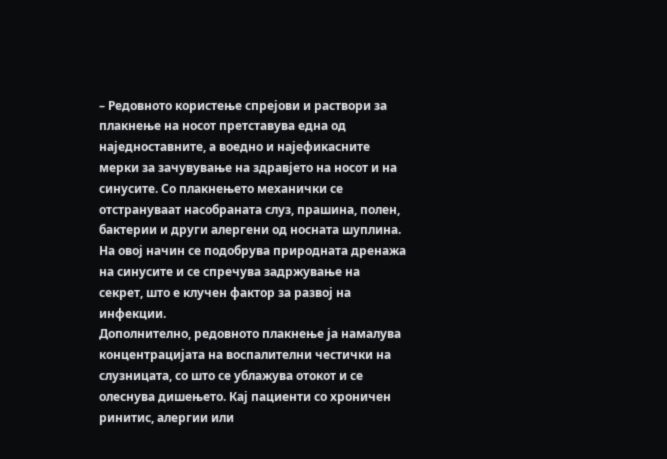– Редовното користење спрејови и раствори за плакнење на носот претставува една од наједноставните, а воедно и најефикасните мерки за зачувување на здравјето на носот и на синусите. Со плакнењето механички се отстрануваат насобраната слуз, прашина, полен, бактерии и други алергени од носната шуплина. На овој начин се подобрува природната дренажа на синусите и се спречува задржување на секрет, што е клучен фактор за развој на инфекции.
Дополнително, редовното плакнење ја намалува концентрацијата на воспалителни честички на слузницата, со што се ублажува отокот и се олеснува дишењето. Кај пациенти со хроничен ринитис, алергии или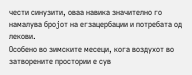чести синузити, оваа навика значително го намалува бројот на егзацербации и потребата од лекови.
Особено во зимските месеци, кога воздухот во затворените простории е сув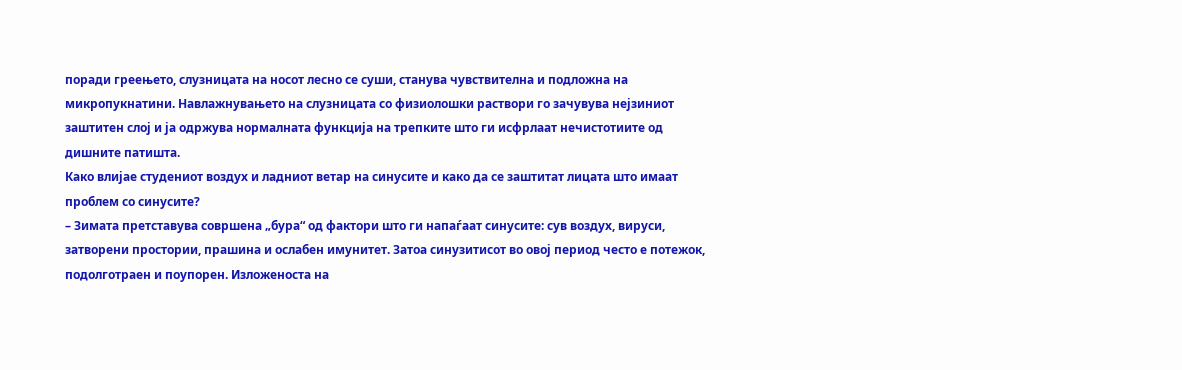поради греењето, слузницата на носот лесно се суши, станува чувствителна и подложна на микропукнатини. Навлажнувањето на слузницата со физиолошки раствори го зачувува нејзиниот заштитен слој и ја одржува нормалната функција на трепките што ги исфрлаат нечистотиите од дишните патишта.
Како влијае студениот воздух и ладниот ветар на синусите и како да се заштитат лицата што имаат проблем со синусите?
– Зимата претставува совршена „бура“ од фактори што ги напаѓаат синусите: сув воздух, вируси, затворени простории, прашина и ослабен имунитет. Затоа синузитисот во овој период често е потежок, подолготраен и поупорен. Изложеноста на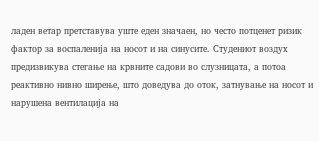ладен ветар претставува уште еден значаен, но често потценет ризик фактор за воспаленија на носот и на синусите. Студениот воздух предизвикува стегање на крвните садови во слузницата, а потоа реактивно нивно ширење, што доведува до оток, затнување на носот и нарушена вентилација на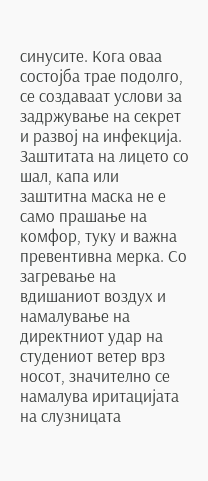синусите. Кога оваа состојба трае подолго, се создаваат услови за задржување на секрет и развој на инфекција.
Заштитата на лицето со шал, капа или заштитна маска не е само прашање на комфор, туку и важна превентивна мерка. Со загревање на вдишаниот воздух и намалување на директниот удар на студениот ветер врз носот, значително се намалува иритацијата на слузницата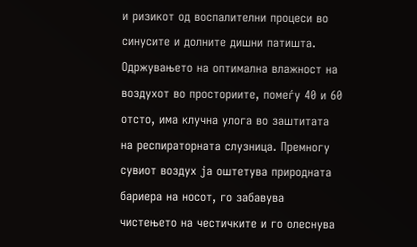и ризикот од воспалителни процеси во синусите и долните дишни патишта.
Одржувањето на оптимална влажност на воздухот во просториите, помеѓу 40 и 60 отсто, има клучна улога во заштитата на респираторната слузница. Премногу сувиот воздух ја оштетува природната бариера на носот, го забавува чистењето на честичките и го олеснува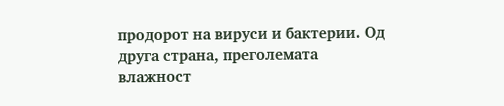продорот на вируси и бактерии. Од друга страна, преголемата влажност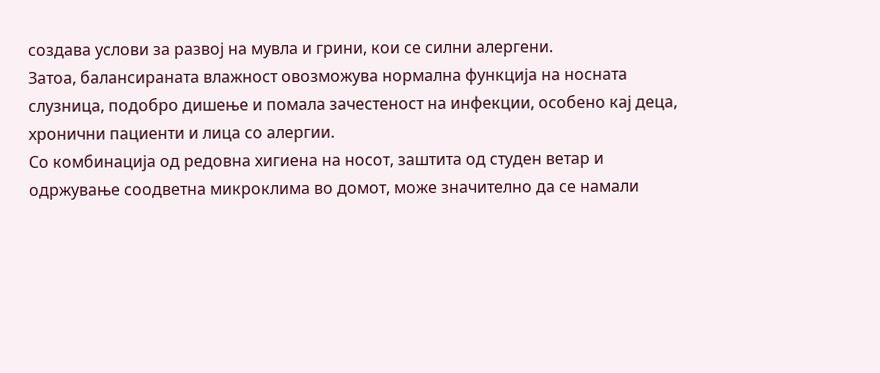создава услови за развој на мувла и грини, кои се силни алергени.
Затоа, балансираната влажност овозможува нормална функција на носната слузница, подобро дишење и помала зачестеност на инфекции, особено кај деца, хронични пациенти и лица со алергии.
Со комбинација од редовна хигиена на носот, заштита од студен ветар и одржување соодветна микроклима во домот, може значително да се намали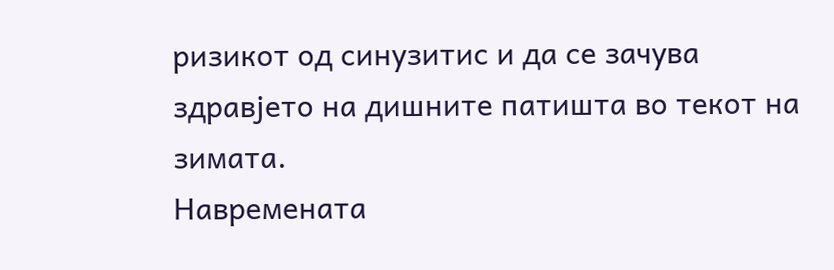ризикот од синузитис и да се зачува здравјето на дишните патишта во текот на зимата.
Навремената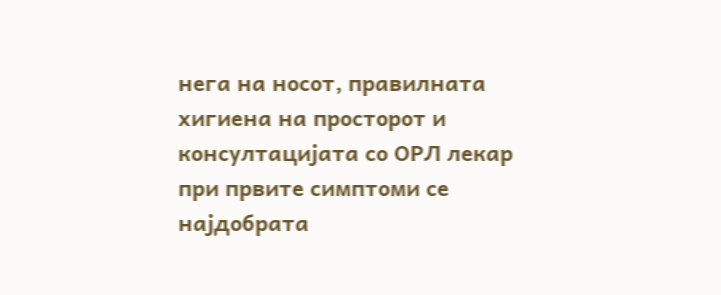нега на носот, правилната хигиена на просторот и консултацијата со ОРЛ лекар при првите симптоми се најдобрата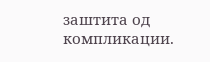заштита од компликации.